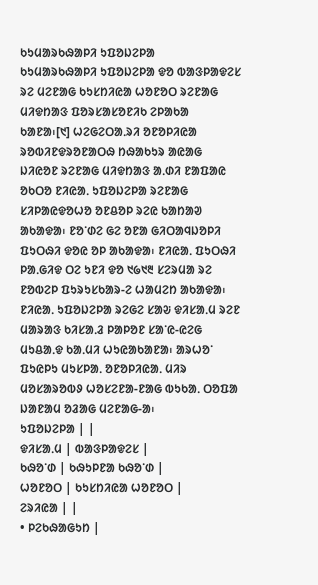ᱠᱩᱢᱟᱨᱠᱷᱟᱞᱤ ᱩᱯᱚᱡᱮᱞᱟ
ᱠᱩᱢᱟᱨᱠᱷᱟᱞᱤ ᱩᱯᱚᱡᱮᱞᱟ ᱫᱚ ᱵᱟᱝᱞᱟᱫᱮᱥ ᱨᱮ ᱢᱮᱱᱟᱜ ᱠᱩᱥᱴᱤᱭᱟ ᱦᱚᱱᱚᱛ ᱨᱮᱱᱟᱜ ᱢᱤᱫᱴᱟᱝ ᱯᱚᱨᱥᱟᱥᱚᱱᱤᱠ ᱮᱞᱟᱠᱟ ᱠᱟᱱᱟ᱾[᱑] ᱦᱮᱜᱮᱛᱟᱹᱨᱤ ᱚᱱᱚᱞᱤᱭᱟ ᱨᱚᱵᱤᱱᱫᱨᱚᱱᱟᱛᱷ ᱴᱷᱟᱠᱩᱨ ᱟᱭᱟᱜ ᱡᱤᱭᱚᱱ ᱨᱮᱱᱟᱜ ᱢᱤᱫᱴᱟᱝ ᱟᱹᱰᱤ ᱱᱟᱯᱟᱭ ᱚᱠᱛᱚ ᱱᱤᱭᱟᱹ ᱩᱯᱚᱡᱮᱞᱟ ᱨᱮᱱᱟᱜ ᱥᱤᱞᱟᱭᱫᱚᱦᱚ ᱚᱱᱪᱚᱞ ᱨᱮᱭ ᱠᱟᱴᱟᱣ ᱟᱠᱟᱫᱟ᱾ ᱱᱚᱸᱰᱮ ᱜᱮ ᱚᱱᱟ ᱜᱤᱛᱟᱧᱡᱚᱞᱤ ᱯᱩᱛᱷᱤ ᱫᱚᱭ ᱚᱞ ᱟᱠᱟᱫᱟ᱾ ᱱᱤᱭᱟᱹ ᱯᱩᱛᱷᱤ ᱞᱟᱹᱜᱤᱫ ᱛᱮ ᱩᱱᱤ ᱫᱚ ᱑᱙᱑᱓ ᱥᱮᱨᱢᱟ ᱨᱮ ᱱᱚᱵᱮᱞ ᱯᱩᱨᱩᱥᱠᱟᱨ-ᱮ ᱦᱟᱢᱮᱴ ᱟᱠᱟᱫᱟ᱾ ᱱᱤᱭᱟᱹ ᱩᱯᱚᱡᱮᱞᱟ ᱨᱮᱜᱮ ᱥᱟᱶ ᱫᱤᱥᱟᱹᱢ ᱨᱮᱱ ᱢᱟᱨᱟᱝ ᱠᱤᱥᱟᱹᱲ ᱞᱟᱞᱚᱱ ᱥᱟᱸᱭ-ᱭᱮᱜ ᱢᱩᱪᱟᱹᱫ ᱠᱟᱹᱢᱤ ᱦᱩᱭᱟᱠᱟᱱᱟ᱾ ᱟᱨᱦᱚᱸ ᱯᱩᱭᱞᱩ ᱢᱩᱥᱞᱟᱹ ᱚᱱᱚᱞᱤᱭᱟᱹ ᱢᱤᱨ ᱢᱚᱥᱟᱨᱚᱵᱽ ᱦᱚᱥᱮᱱᱟ-ᱱᱟᱜ ᱵᱩᱠᱟᱹ ᱛᱚᱯᱟ ᱡᱟᱱᱟᱢ ᱚᱲᱟᱜ ᱢᱮᱱᱟᱜ-ᱟ᱾
ᱩᱯᱚᱡᱮᱞᱟ | |
ᱫᱤᱥᱟᱹᱢ | ᱵᱟᱝᱞᱟᱫᱮᱥ |
ᱠᱷᱚᱸᱰ | ᱠᱷᱩᱞᱱᱟ ᱠᱷᱚᱸᱰ |
ᱦᱚᱱᱚᱛ | ᱠᱩᱥᱴᱤᱭᱟ ᱦᱚᱱᱚᱛ |
ᱮᱨᱤᱭᱟ | |
• ᱞᱮᱠᱷᱟᱜᱩᱴ |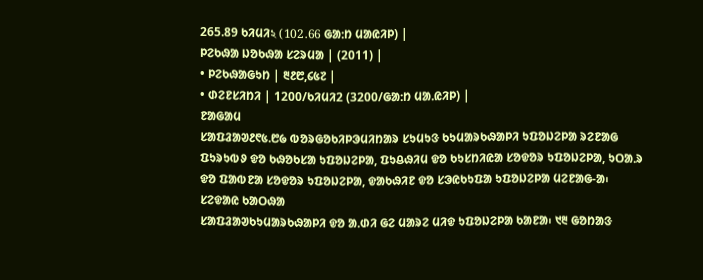265.89 ᱠᱤᱢᱤ২ (102.66 ᱜᱟᱺᱴ ᱢᱟᱭᱤᱞ) |
ᱞᱮᱠᱷᱟ ᱡᱚᱠᱷᱟ ᱥᱮᱨᱢᱟ | (2011) |
• ᱞᱮᱠᱷᱟᱜᱩᱴ | ᱓᱒᱘,᱔᱕᱗ |
• ᱰᱮᱱᱥᱤᱴᱤ | 1200/ᱠᱤᱢᱤ2 (3200/ᱜᱟᱺᱴ ᱢᱟᱹᱭᱤᱞ) |
ᱱᱟᱜᱟᱢ
ᱥᱟᱯᱲᱟᱣ᱒᱖᱕.᱘᱙ ᱵᱚᱨᱜᱚᱠᱤᱞᱳᱢᱤᱴᱟᱨ ᱥᱩᱢᱩᱝ ᱠᱩᱢᱟᱨᱠᱷᱟᱞᱤ ᱩᱯᱚᱡᱮᱞᱟ ᱨᱮᱱᱟᱜ ᱯᱩᱨᱩᱵᱽ ᱫᱚ ᱠᱷᱚᱠᱥᱟ ᱩᱯᱚᱡᱮᱞᱟ, ᱯᱩᱪᱷᱤᱢ ᱫᱚ ᱠᱩᱥᱴᱤᱭᱟ ᱥᱚᱫᱚᱨ ᱩᱯᱚᱡᱮᱞᱟ, ᱩᱛᱟᱹᱨ ᱫᱚ ᱯᱟᱵᱱᱟ ᱥᱚᱫᱚᱨ ᱩᱯᱚᱡᱮᱞᱟ, ᱫᱟᱠᱷᱤᱱ ᱫᱚ ᱥᱳᱭᱠᱩᱯᱟ ᱩᱯᱚᱡᱮᱞᱟ ᱢᱮᱱᱟᱜ-ᱟ᱾
ᱥᱮᱫᱟᱭ ᱠᱟᱛᱷᱟ
ᱥᱟᱯᱲᱟᱣᱠᱩᱢᱟᱨᱠᱷᱟᱞᱤ ᱫᱚ ᱟᱹᱰᱤ ᱜᱮ ᱢᱟᱨᱮ ᱢᱤᱫ ᱩᱯᱚᱡᱮᱞᱟ ᱠᱟᱱᱟ᱾ ᱑᱓ ᱜᱚᱴᱟᱝ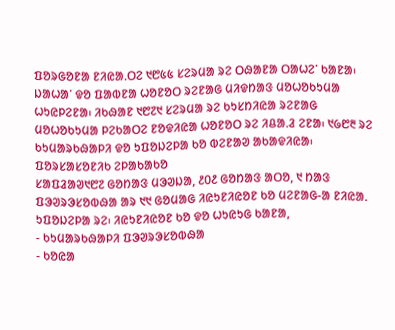ᱯᱚᱨᱜᱚᱱᱟ ᱱᱤᱭᱟᱹᱛᱮ ᱑᱘᱕᱕ ᱥᱮᱨᱢᱟ ᱨᱮ ᱛᱷᱟᱱᱟ ᱛᱟᱦᱮᱸ ᱠᱟᱱᱟ᱾ ᱡᱟᱦᱟᱸ ᱫᱚ ᱯᱟᱵᱱᱟ ᱦᱚᱱᱚᱛ ᱨᱮᱱᱟᱜ ᱢᱤᱫᱴᱟᱝ ᱢᱚᱦᱚᱠᱩᱢᱟ ᱦᱩᱭᱞᱮᱱᱟ᱾ ᱤᱠᱷᱟᱱ ᱑᱘᱗᱑ ᱥᱮᱨᱢᱟ ᱨᱮ ᱠᱩᱥᱴᱤᱭᱟ ᱨᱮᱱᱟᱜ ᱢᱚᱦᱚᱠᱩᱢᱟ ᱞᱮᱠᱟᱛᱮ ᱱᱚᱫᱤᱭᱟ ᱦᱚᱱᱚᱛ ᱨᱮ ᱤᱪᱟᱹᱲ ᱮᱱᱟ᱾ ᱑᱙᱘᱓ ᱨᱮ ᱠᱩᱢᱟᱨᱠᱷᱟᱞᱤ ᱫᱚ ᱩᱯᱚᱡᱮᱞᱟ ᱠᱚ ᱵᱮᱱᱟᱣ ᱟᱠᱟᱫᱤᱭᱟ᱾
ᱯᱚᱨᱥᱟᱥᱚᱱᱤᱠ ᱮᱞᱟᱠᱟᱠᱚ
ᱥᱟᱯᱲᱟᱣ᱑᱘᱗ ᱜᱚᱴᱟᱝ ᱢᱳᱣᱡᱟ, ᱒᱐᱒ ᱜᱚᱴᱟᱝ ᱟᱛᱚ, ᱑ ᱴᱟᱝ ᱯᱳᱣᱨᱳᱥᱚᱵᱷᱟ ᱟᱨ ᱑᱑ ᱜᱚᱢᱟᱜ ᱤᱭᱩᱱᱤᱭᱚᱱ ᱠᱚ ᱢᱮᱱᱟᱜ-ᱟ ᱱᱤᱭᱟᱹ ᱩᱯᱚᱡᱮᱞᱟ ᱨᱮ᱾ ᱤᱭᱩᱱᱤᱭᱚᱱ ᱠᱚ ᱫᱚ ᱦᱩᱭᱩᱜ ᱠᱟᱱᱟ,
- ᱠᱩᱢᱟᱨᱠᱷᱟᱞᱤ ᱯᱳᱣᱨᱳᱥᱚᱵᱷᱟ
- ᱠᱚᱭᱟ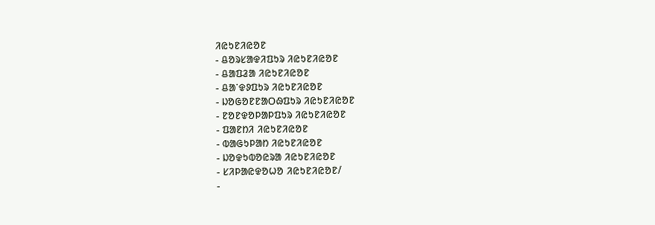ᱤᱭᱩᱱᱤᱭᱚᱱ
- ᱪᱚᱨᱥᱟᱫᱤᱯᱩᱨ ᱤᱭᱩᱱᱤᱭᱚᱱ
- ᱪᱟᱯᱲᱟ ᱤᱭᱩᱱᱤᱭᱚᱱ
- ᱪᱟᱸᱫᱽᱯᱩᱨ ᱤᱭᱩᱱᱤᱭᱚᱱ
- ᱡᱚᱜᱚᱱᱱᱟᱛᱷᱯᱩᱨ ᱤᱭᱩᱱᱤᱭᱚᱱ
- ᱱᱚᱱᱫᱚᱞᱟᱞᱯᱩᱨ ᱤᱭᱩᱱᱤᱭᱚᱱ
- ᱯᱟᱱᱴᱤ ᱤᱭᱩᱱᱤᱭᱚᱱ
- ᱵᱟᱜᱩᱞᱟᱴ ᱤᱭᱩᱱᱤᱭᱚᱱ
- ᱡᱚᱫᱩᱵᱚᱭᱨᱟ ᱤᱭᱩᱱᱤᱭᱚᱱ
- ᱥᱤᱞᱟᱭᱫᱚᱦᱚ ᱤᱭᱩᱱᱤᱭᱚᱱ/
-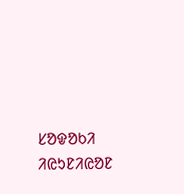ᱥᱚᱫᱚᱠᱤ ᱤᱭᱩᱱᱤᱭᱚᱱ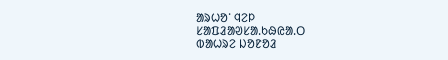ᱟᱨᱦᱚᱸ ᱧᱮᱞ
ᱥᱟᱯᱲᱟᱣᱥᱟ.ᱠᱷᱭᱟ.ᱛ
ᱵᱟᱦᱨᱮ ᱡᱚᱱᱚᱲ